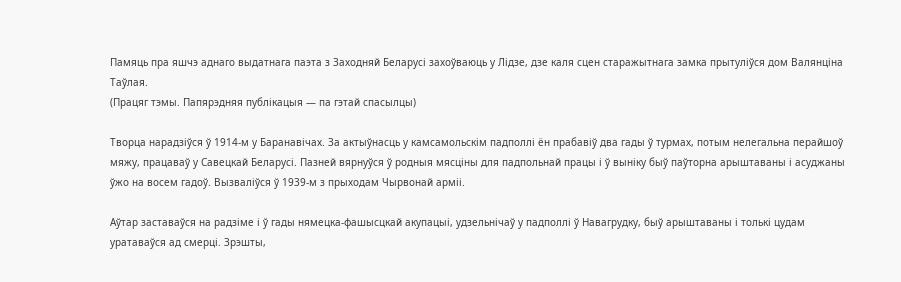Памяць пра яшчэ аднаго выдатнага паэта з Заходняй Беларусі захоўваюць у Лідзе, дзе каля сцен старажытнага замка прытуліўся дом Валянціна Таўлая.
(Працяг тэмы. Папярэдняя публікацыя — па гэтай спасылцы)

Творца нарадзіўся ў 1914-м у Баранавічах. За актыўнасць у камсамольскім падполлі ён прабавіў два гады ў турмах, потым нелегальна перайшоў мяжу, працаваў у Савецкай Беларусі. Пазней вярнуўся ў родныя мясціны для падпольнай працы і ў выніку быў паўторна арыштаваны і асуджаны ўжо на восем гадоў. Вызваліўся ў 1939-м з прыходам Чырвонай арміі.

Аўтар заставаўся на радзіме і ў гады нямецка-фашысцкай акупацыі, удзельнічаў у падполлі ў Навагрудку, быў арыштаваны і толькі цудам уратаваўся ад смерці. Зрэшты,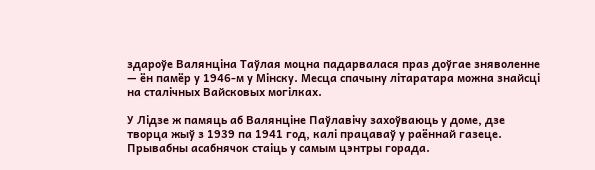здароўе Валянціна Таўлая моцна падарвалася праз доўгае зняволенне — ён памёр у 1946-м у Мінску. Месца спачыну літаратара можна знайсці на сталічных Вайсковых могілках.

У Лідзе ж памяць аб Валянціне Паўлавічу захоўваюць у доме, дзе творца жыў з 1939 па 1941 год, калі працаваў у раённай газеце. Прывабны асабнячок стаіць у самым цэнтры горада.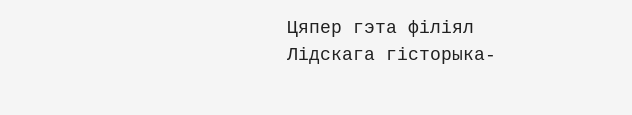Цяпер гэта філіял Лідскага гісторыка-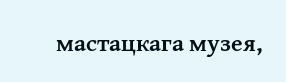мастацкага музея,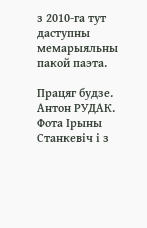з 2010-га тут даступны мемарыяльны пакой паэта.

Працяг будзе.
Антон РУДАК. Фота Ірыны Станкевіч і з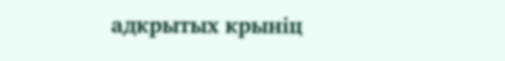адкрытых крыніц